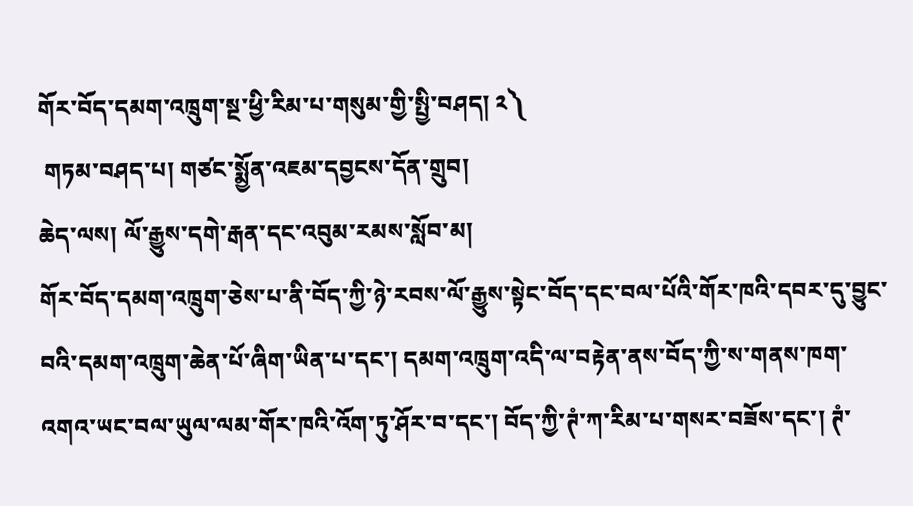གོར་བོད་དམག་འཁྲུག་སྔ་ཕྱི་རིམ་པ་གསུམ་གྱི་སྤྱི་བཤད། ༢༽
 གཏམ་བཤད་པ། གཙང་སྨྱོན་འཇམ་དབྱངས་དོན་གྲུབ།
ཆེད་ལས། ལོ་རྒྱུས་དགེ་རྒན་དང་འབུམ་རམས་སློབ་མ།
གོར་བོད་དམག་འཁྲུག་ཅེས་པ་ནི་བོད་ཀྱི་ཉེ་རབས་ལོ་རྒྱུས་སྟེང་བོད་དང་བལ་པོའི་གོར་ཁའི་དབར་དུ་བྱུང་བའི་དམག་འཁྲུག་ཆེན་པོ་ཞིག་ཡིན་པ་དང་། དམག་འཁྲུག་འདི་ལ་བརྟེན་ནས་བོད་ཀྱི་ས་གནས་ཁག་འགའ་ཡང་བལ་ཡུལ་ལམ་གོར་ཁའི་འོག་ཏུ་ཤོར་བ་དང་། བོད་ཀྱི་ཊཾ་ཀ་རིམ་པ་གསར་བཟོས་དང་། ཊཾ་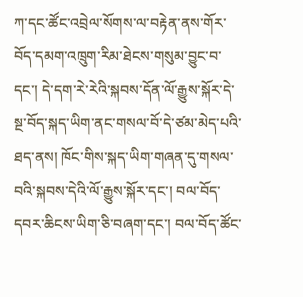ཀ་དང་ཚོང་འབྲེལ་སོགས་ལ་བརྟེན་ནས་གོར་བོད་དམག་འཁྲུག་རིམ་ཐེངས་གསུམ་བྱུང་བ་དང་། དེ་དག་རེ་རེའི་སྐབས་དོན་ལོ་རྒྱུས་སྐོར་དེ་སྔ་བོད་སྐད་ཡིག་ནང་གསལ་བོ་དེ་ཙམ་མེད་པའི་ཐད་ནས། ཁོང་གིས་སྐད་ཡིག་གཞན་དུ་གསལ་བའི་སྐབས་དེའི་ལོ་རྒྱུས་སྐོར་དང་། བལ་བོད་དབར་ཆིངས་ཡིག་ཅི་བཞག་དང་། བལ་བོད་ཚོང་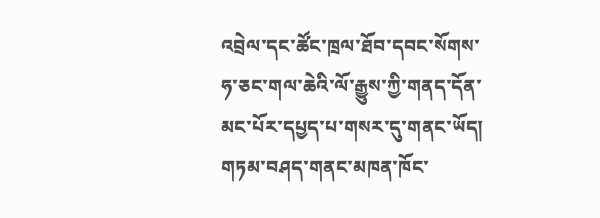འབྲེལ་དང་ཚོང་ཁྲལ་ཐོབ་དབང་སོགས་ཧ་ཅང་གལ་ཆེའི་ལོ་རྒྱུས་ཀྱི་གནད་དོན་མང་པོར་དཔྱད་པ་གསར་དུ་གནང་ཡོད། གཏམ་བཤད་གནང་མཁན་ཁོང་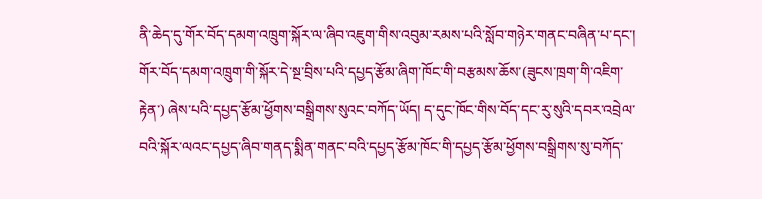ནི་ཆེད་དུ་གོར་བོད་དམག་འཁྲུག་སྐོར་ལ་ཞིབ་འཇུག་གིས་འབུམ་རམས་པའི་སློབ་གཉེར་གནང་བཞིན་པ་དང་། གོར་བོད་དམག་འཁྲུག་གི་སྐོར་དེ་སྔ་བྲིས་པའི་དཔྱད་རྩོམ་ཞིག་ཁོང་གི་བརྩམས་ཆོས་(ཟུངས་ཁྲག་གི་འཇིག་རྟེན་) ཞེས་པའི་དཔྱད་རྩོམ་ཕྱོགས་བསྒྲིགས་སུའང་བཀོད་ཡོད། ད་དུང་ཁོང་གིས་བོད་དང་རུ་སུའི་དབར་འབྲེལ་བའི་སྐོར་ལའང་དཔྱད་ཞིབ་གནད་སྨིན་གནང་བའི་དཔྱད་རྩོམ་ཁོང་གི་དཔྱད་རྩོམ་ཕྱོགས་བསྒྲིགས་སུ་བཀོད་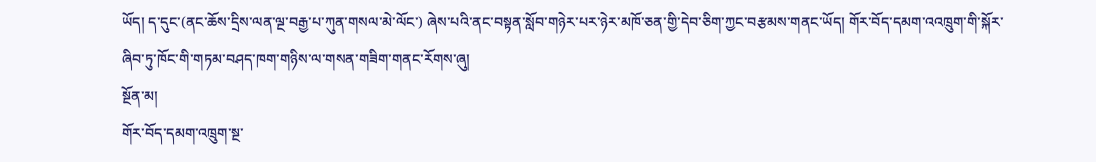ཡོད། ད་དུང་(ནང་ཆོས་དྲིས་ལན་ལྔ་བརྒྱ་པ་ཀུན་གསལ་མེ་ལོང་) ཞེས་པའི་ནང་བསྟན་སློབ་གཉེར་པར་ཉེར་མཁོ་ཅན་གྱི་དེབ་ཅིག་ཀྱང་བརྩམས་གནང་ཡོད། གོར་བོད་དམག་འའཁྲུག་གི་སྐོར་ཞིབ་ཏུ་ཁོང་གི་གཏམ་བཤད་ཁག་གཉིས་ལ་གསན་གཟིག་གནང་རོགས་ཞུ།
སྔོན་མ།
གོར་བོད་དམག་འཁྲུག་སྔ་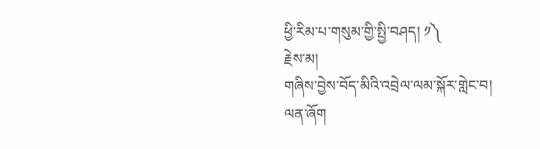ཕྱི་རིམ་པ་གསུམ་གྱི་སྤྱི་བཤད། ༡༽
རྗེས་མ།
གཞིས་བྱེས་བོད་མིའི་འབྲེལ་ལམ་སྐོར་གླེང་བ།
ལན་ཞོག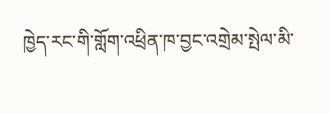ཁྱེད་རང་གི་གློག་འཕྲིན་ཁ་བྱང་འགྲེམ་སྤེལ་མི་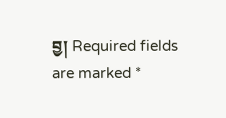བྱ། Required fields are marked *